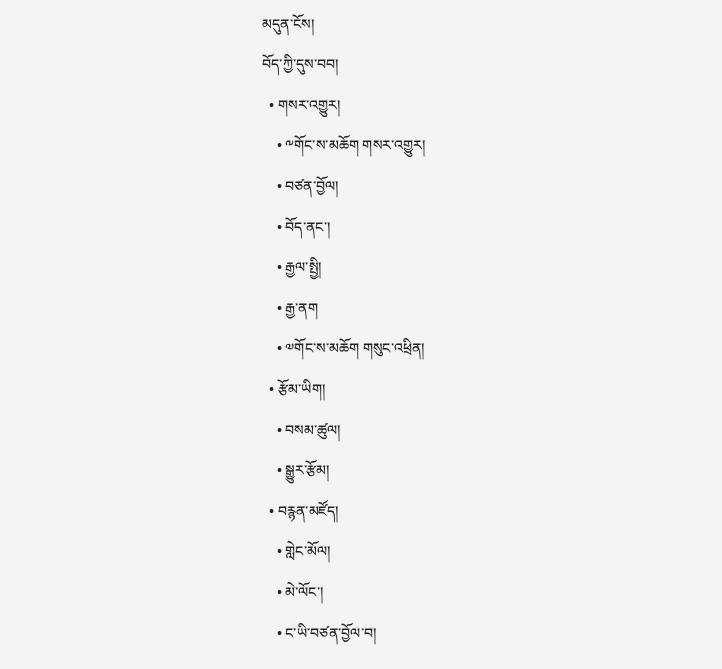མདུན་ངོས།
བོད་ཀྱི་དུས་བབ།
  • གསར་འགྱུར།
    • ༸གོང་ས་མཆོག གསར་འགྱུར།
    • བཙན་བྱོལ།
    • བོད་ནང་།
    • རྒྱལ་སྤྱི།
    • རྒྱ་ནག
    • ༧གོང་ས་མཆོག གསུང་འཕྲིན།
  • རྩོམ་ཡིག།
    • བསམ་ཚུལ།
    • སྒྱུར་རྩོམ།
  • བརྙན་མཛོད།
    • གླེང་མོལ།
    • མེ་ལོང་།
    • ང་ཡི་བཙན་བྱོལ་བ།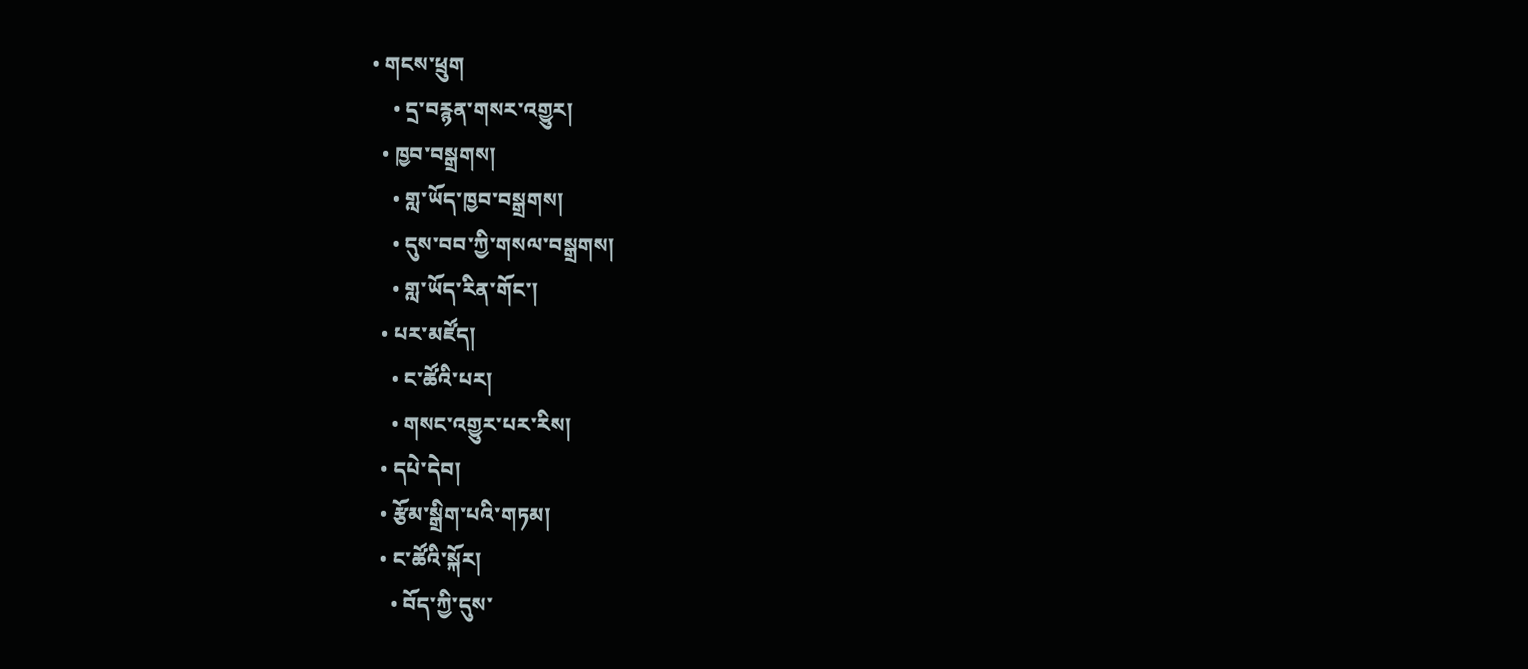• གངས་ཕྲུག
    • དྲ་བརྙན་གསར་འགྱུར།
  • ཁྱབ་བསྒྲགས།
    • གླ་ཡོད་ཁྱབ་བསྒྲགས།
    • དུས་བབ་ཀྱི་གསལ་བསྒྲགས།
    • གླ་ཡོད་རིན་གོང་།
  • པར་མཛོད།
    • ང་ཚོའི་པར།
    • གསང་འགྱུར་པར་རིས།
  • དཔེ་དེབ།
  • རྩོམ་སྒྲིག་པའི་གཏམ།
  • ང་ཚོའི་སྐོར།
    • བོད་ཀྱི་དུས་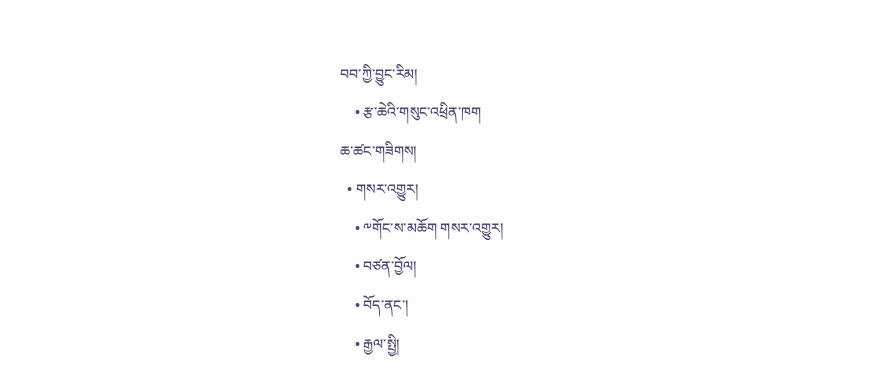བབ་ཀྱི་བྱུང་རིམ།
    • རྩ་ཆེའི་གསུང་འཕྲིན་ཁག
ཆ་ཚང་གཟིགས།
  • གསར་འགྱུར།
    • ༸གོང་ས་མཆོག གསར་འགྱུར།
    • བཙན་བྱོལ།
    • བོད་ནང་།
    • རྒྱལ་སྤྱི།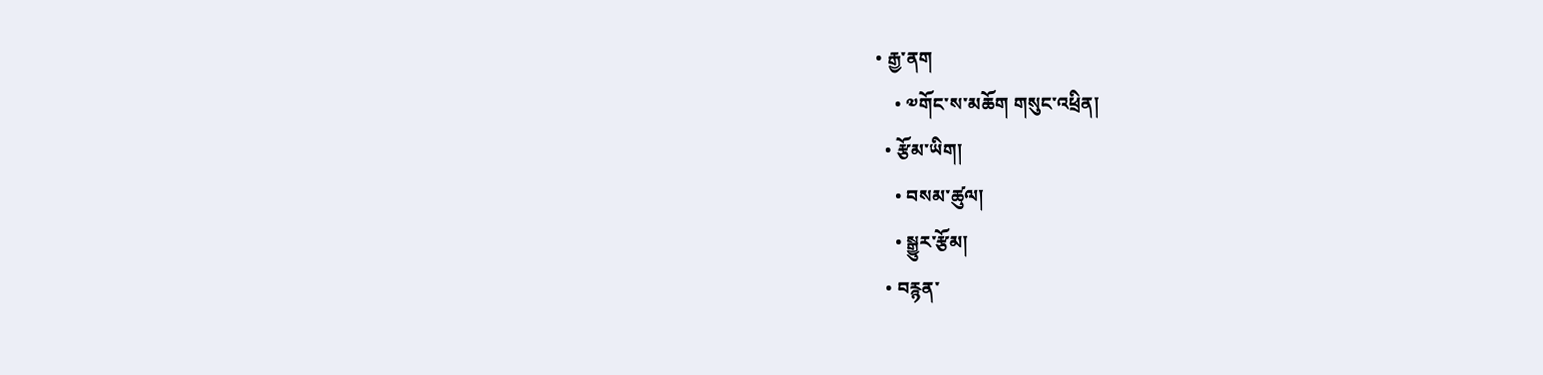• རྒྱ་ནག
    • ༧གོང་ས་མཆོག གསུང་འཕྲིན།
  • རྩོམ་ཡིག།
    • བསམ་ཚུལ།
    • སྒྱུར་རྩོམ།
  • བརྙན་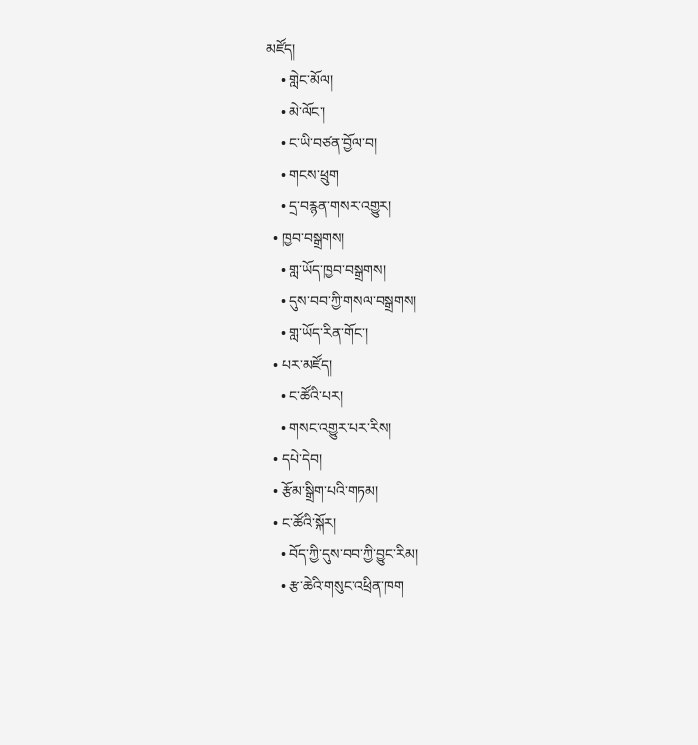མཛོད།
    • གླེང་མོལ།
    • མེ་ལོང་།
    • ང་ཡི་བཙན་བྱོལ་བ།
    • གངས་ཕྲུག
    • དྲ་བརྙན་གསར་འགྱུར།
  • ཁྱབ་བསྒྲགས།
    • གླ་ཡོད་ཁྱབ་བསྒྲགས།
    • དུས་བབ་ཀྱི་གསལ་བསྒྲགས།
    • གླ་ཡོད་རིན་གོང་།
  • པར་མཛོད།
    • ང་ཚོའི་པར།
    • གསང་འགྱུར་པར་རིས།
  • དཔེ་དེབ།
  • རྩོམ་སྒྲིག་པའི་གཏམ།
  • ང་ཚོའི་སྐོར།
    • བོད་ཀྱི་དུས་བབ་ཀྱི་བྱུང་རིམ།
    • རྩ་ཆེའི་གསུང་འཕྲིན་ཁག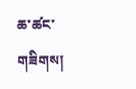ཆ་ཚང་གཟིགས།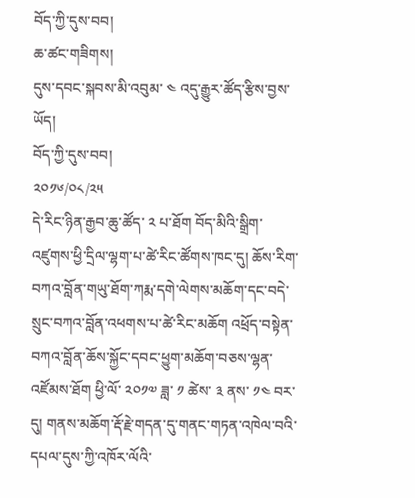བོད་ཀྱི་དུས་བབ།
ཆ་ཚང་གཟིགས།
དུས་དབང་སྐབས་མི་འབུམ་ ༤ འདུ་རྒྱུར་ཚོད་རྩིས་བྱས་ཡོད།
བོད་ཀྱི་དུས་བབ།
༢༠༡༦/༠༨/༢༥
དེ་རིང་ཉིན་རྒྱབ་ཆུ་ཚོད་ ༢ པ་ཐོག བོད་མིའི་སྒྲིག་འཛུགས་ཕྱི་དྲིལ་ལྷག་པ་ཚེ་རིང་ཚོགས་ཁང་དུ། ཆོས་རིག་བཀའ་བློན་གཡུ་ཐོག་ཀརྨ་དགེ་ལེགས་མཆོག་དང་བདེ་སྲུང་བཀའ་བློན་འཕགས་པ་ཚེ་རིང་མཆོག འཕྲོད་བསྟེན་བཀའ་བློན་ཆོས་སྐྱོང་དབང་ཕྱུག་མཆོག་བཅས་ལྷན་འཛོམས་ཐོག ཕྱི་ལོ་ ༢༠༡༧ ཟླ་ ༡ ཚེས་ ༣ ནས་ ༡༤ བར་དུ། གནས་མཆོག་རྡོ་རྗེ་གདན་དུ་གནང་གཏན་འཁེལ་བའི་དཔལ་དུས་ཀྱི་འཁོར་ལོའི་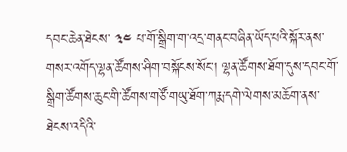དབང་ཆེན་ཐེངས་ ༣༤ པ་གོ་སྒྲིག་ག་འདྲ་གནང་བཞིན་ཡོད་པའི་སྐོར་ནས་གསར་འགོད་ལྷན་ཚོགས་ཤིག་བསྐོངས་སོང་། ལྷན་ཚོགས་ཐོག་དུས་དབང་གོ་སྒྲིག་ཚོགས་ཆུང་གི་ཚོགས་གཙོ་གཡུ་ཐོག་ཀརྨ་དགེ་ལེགས་མཆོག་ནས་ཐེངས་འདིའི་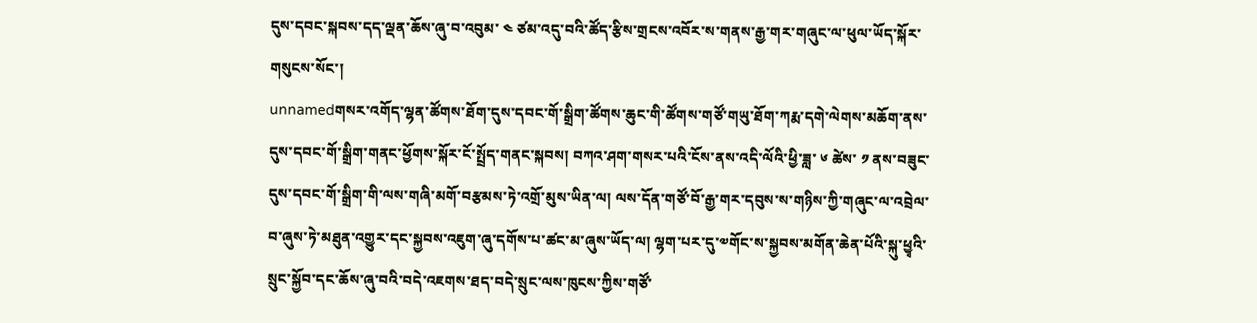དུས་དབང་སྐབས་དད་ལྡན་ཆོས་ཞུ་བ་འབུམ་ ༤ ཙམ་འདུ་བའི་ཚོད་རྩིས་གྲངས་འབོར་ས་གནས་རྒྱ་གར་གཞུང་ལ་ཕུལ་ཡོད་སྐོར་གསུངས་སོང་།
unnamedགསར་འགོད་ལྷན་ཚོགས་ཐོག་དུས་དབང་གོ་སྒྲིག་ཚོགས་ཆུང་གི་ཚོགས་གཙོ་གཡུ་ཐོག་ཀརྨ་དགེ་ལེགས་མཆོག་ནས་དུས་དབང་གོ་སྒྲིག་གནང་ཕྱོགས་སྐོར་ངོ་སྤྲོད་གནང་སྐབས། བཀའ་ཤག་གསར་པའི་ངོས་ནས་འདི་ལོའི་ཕྱི་ཟླ་ ༦ ཚེས་ ༡ ནས་བཟུང་དུས་དབང་གོ་སྒྲིག་གི་ལས་གཞི་མགོ་བརྩམས་ཏེ་འགྲོ་མུས་ཡིན་ལ། ལས་དོན་གཙོ་བོ་རྒྱ་གར་དབུས་ས་གཉིས་ཀྱི་གཞུང་ལ་འབྲེལ་བ་ཞུས་ཏེ་མཐུན་འགྱུར་དང་སྐྱབས་འཇུག་ཞུ་དགོས་པ་ཚང་མ་ཞུས་ཡོད་ལ། ལྷག་པར་དུ་༧གོང་ས་སྐྱབས་མགོན་ཆེན་པོའི་སྐུ་ཕྱྭའི་སྲུང་སྐྱོབ་དང་ཆོས་ཞུ་བའི་བདེ་འཇགས་ཐད་བདེ་སྲུང་ལས་ཁུངས་ཀྱིས་གཙོ་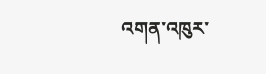འགན་འཁུར་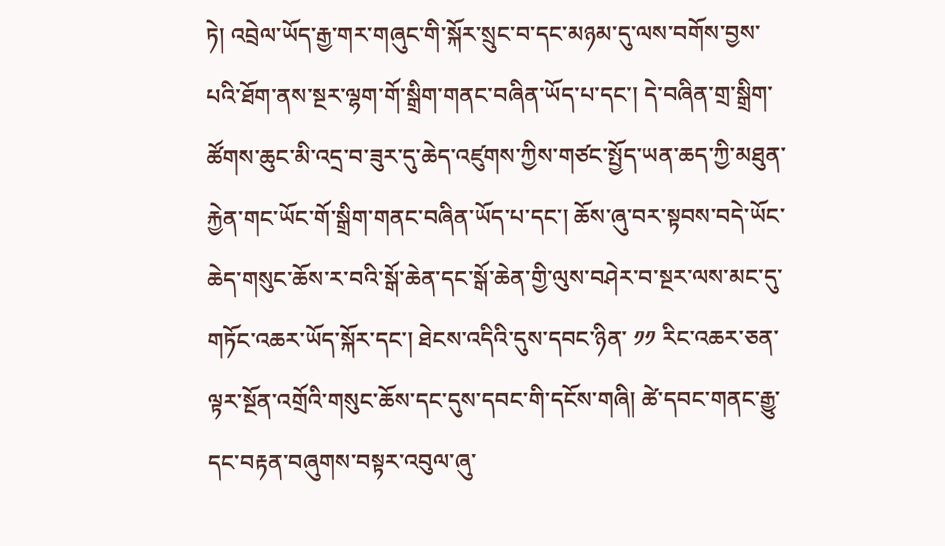ཏེ། འབྲེལ་ཡོད་རྒྱ་གར་གཞུང་གི་སྐོར་སྲུང་བ་དང་མཉམ་དུ་ལས་བགོས་བྱས་པའི་ཐོག་ནས་སྔར་ལྷག་གོ་སྒྲིག་གནང་བཞིན་ཡོད་པ་དང་། དེ་བཞིན་གྲ་སྒྲིག་ཚོགས་ཆུང་མི་འདྲ་བ་ཟུར་དུ་ཆེད་འཛུགས་ཀྱིས་གཙང་སྤྱོད་ཡན་ཆད་ཀྱི་མཐུན་རྐྱེན་གང་ཡོང་གོ་སྒྲིག་གནང་བཞིན་ཡོད་པ་དང་། ཆོས་ཞུ་བར་སྟབས་བདེ་ཡོང་ཆེད་གསུང་ཆོས་ར་བའི་སྒོ་ཆེན་དང་སྒོ་ཆེན་གྱི་ལུས་བཤེར་བ་སྔར་ལས་མང་དུ་གཏོང་འཆར་ཡོད་སྐོར་དང་། ཐེངས་འདིའི་དུས་དབང་ཉིན་ ༡༡ རིང་འཆར་ཅན་ལྟར་སྔོན་འགྲོའི་གསུང་ཆོས་དང་དུས་དབང་གི་དངོས་གཞི། ཚེ་དབང་གནང་རྒྱུ་དང་བརྟན་བཞུགས་བསྟར་འབུལ་ཞུ་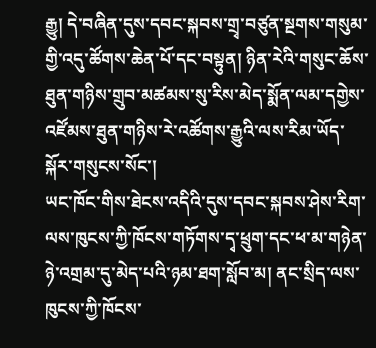རྒྱུ། དེ་བཞིན་དུས་དབང་སྐབས་གྲྭ་བཙུན་སྔགས་གསུམ་གྱི་འདུ་ཚོགས་ཆེན་པོ་དང་བསྟུན། ཉིན་རེའི་གསུང་ཆོས་ཐུན་གཉིས་གྲུབ་མཚམས་སུ་རིས་མེད་སྨོན་ལམ་དགྱེས་འཛོམས་ཐུན་གཉིས་རེ་འཚོགས་རྒྱུའི་ལས་རིམ་ཡོད་སྐོར་གསུངས་སོང་།
ཡང་ཁོང་གིས་ཐེངས་འདིའི་དུས་དབང་སྐབས་ཤེས་རིག་ལས་ཁུངས་ཀྱི་ཁོངས་གཏོགས་དྭ་ཕྲུག་དང་ཕ་མ་གཉེན་ཉེ་འགྲམ་དུ་མེད་པའི་ཉམ་ཐག་སློབ་མ། ནང་སྲིད་ལས་ཁུངས་ཀྱི་ཁོངས་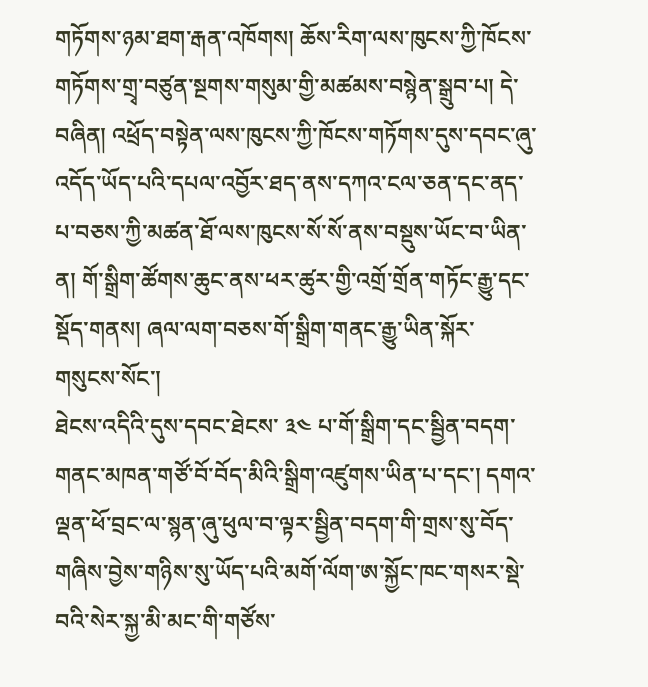གཏོགས་ཉམ་ཐག་རྒན་འཁོགས། ཆོས་རིག་ལས་ཁུངས་ཀྱི་ཁོངས་གཏོགས་གྲྭ་བཙུན་སྔགས་གསུམ་གྱི་མཚམས་བསྙེན་སྒྲུབ་པ། དེ་བཞིན། འཕྲོད་བསྟེན་ལས་ཁུངས་ཀྱི་ཁོངས་གཏོགས་དུས་དབང་ཞུ་འདོད་ཡོད་པའི་དཔལ་འབྱོར་ཐད་ནས་དཀའ་ངལ་ཅན་དང་ནད་པ་བཅས་ཀྱི་མཚན་ཐོ་ལས་ཁུངས་སོ་སོ་ནས་བསྡུས་ཡོང་བ་ཡིན་ན། གོ་སྒྲིག་ཚོགས་ཆུང་ནས་ཕར་ཚུར་གྱི་འགྲོ་གྲོན་གཏོང་རྒྱུ་དང་སྡོད་གནས། ཞལ་ལག་བཅས་གོ་སྒྲིག་གནང་རྒྱུ་ཡིན་སྐོར་གསུངས་སོང་།
ཐེངས་འདིའི་དུས་དབང་ཐེངས་ ༣༤ པ་གོ་སྒྲིག་དང་སྦྱིན་བདག་གནང་མཁན་གཙོ་བོ་བོད་མིའི་སྒྲིག་འཛུགས་ཡིན་པ་དང་། དགའ་ལྡན་ཕོ་བྲང་ལ་སྙན་ཞུ་ཕུལ་བ་ལྟར་སྦྱིན་བདག་གི་གྲས་སུ་བོད་གཞིས་བྱེས་གཉིས་སུ་ཡོད་པའི་མགོ་ལོག་ཨ་སྐྱོང་ཁང་གསར་སྡེ་བའི་སེར་སྐྱ་མི་མང་གི་གཙོས་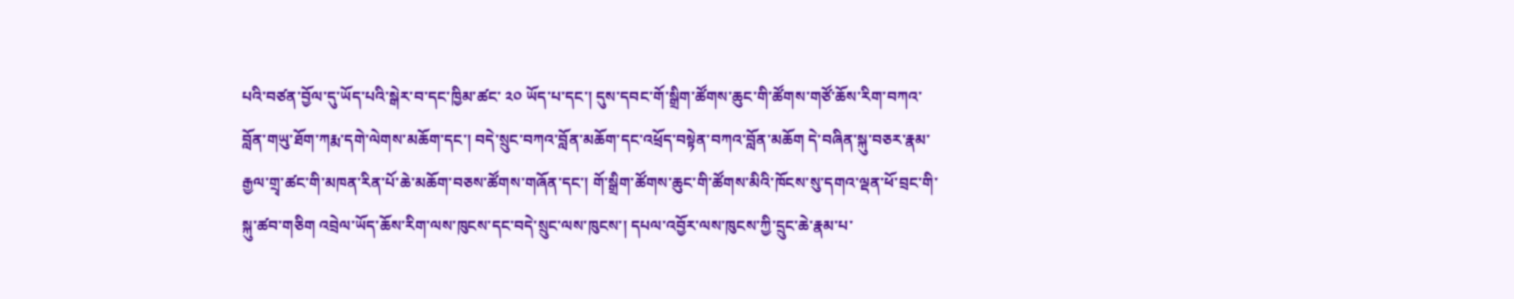པའི་བཙན་བྱོལ་དུ་ཡོད་པའི་སྒེར་བ་དང་ཁྱིམ་ཚང་ ༢༠ ཡོད་པ་དང་། དུས་དབང་གོ་སྒྲིག་ཚོགས་ཆུང་གི་ཚོགས་གཙོ་ཆོས་རིག་བཀའ་བློན་གཡུ་ཐོག་ཀརྨ་དགེ་ལེགས་མཆོག་དང་། བདེ་སྲུང་བཀའ་བློན་མཆོག་དང་འཕྲོད་བསྟེན་བཀའ་བློན་མཆོག དེ་བཞིན་སྐུ་བཅར་རྣམ་རྒྱལ་གྲྭ་ཚང་གི་མཁན་རིན་པོ་ཆེ་མཆོག་བཅས་ཚོགས་གཞོན་དང་། གོ་སྒྲིག་ཚོགས་ཆུང་གི་ཚོགས་མིའི་ཁོངས་སུ་དགའ་ལྡན་ཕོ་བྲང་གི་སྐུ་ཚབ་གཅིག འབྲེལ་ཡོད་ཆོས་རིག་ལས་ཁུངས་དང་བདེ་སྲུང་ལས་ཁུངས་། དཔལ་འབྱོར་ལས་ཁུངས་ཀྱི་དྲུང་ཆེ་རྣམ་པ་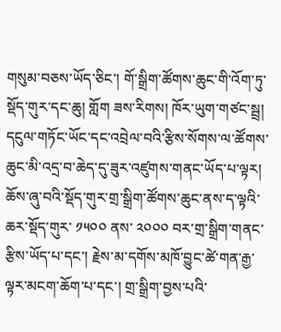གསུམ་བཅས་ཡོད་ཅིང་། གོ་སྒྲིག་ཚོགས་ཆུང་གི་འོག་ཏུ་སྡོད་གུར་དང་ཆུ། གློག ཟས་རིགས། ཁོར་ཡུག་གཙང་སྦྲ། དངུལ་གཏོང་ཡོང་དང་འབྲེལ་བའི་རྩིས་སོགས་ལ་ཚོགས་ཆུང་མི་འདྲ་བ་ཆེད་དུ་ཟུར་འཛུགས་གནང་ཡོད་པ་ལྟར། ཆོས་ཞུ་བའི་སྡོད་གུར་གྲ་སྒྲིག་ཚོགས་ཆུང་ནས་ད་ལྟའི་ཆར་སྡོད་གུར་ ༡༥༠༠ ནས་ ༢༠༠༠ བར་གྲ་སྒྲིག་གནང་རྩིས་ཡོད་པ་དང་། རྗེས་མ་དགོས་མཁོ་བྱུང་ཚེ་གན་རྒྱ་ལྟར་མངག་ཆོག་པ་དང་། གྲ་སྒྲིག་བྱས་པའི་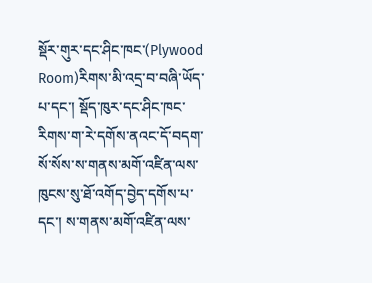སྡོར་གུར་དང་ཤིང་ཁང་(Plywood Room)རིགས་མི་འདྲ་བ་བཞི་ཡོད་པ་དང་། སྡོད་ཁུར་དང་ཤིང་ཁང་རིགས་ག་རེ་དགོས་ནའང་དོ་བདག་སོ་སོས་ས་གནས་མགོ་འཛིན་ལས་ཁུངས་སུ་ཐོ་འགོད་བྱེད་དགོས་པ་དང་། ས་གནས་མགོ་འཛིན་ལས་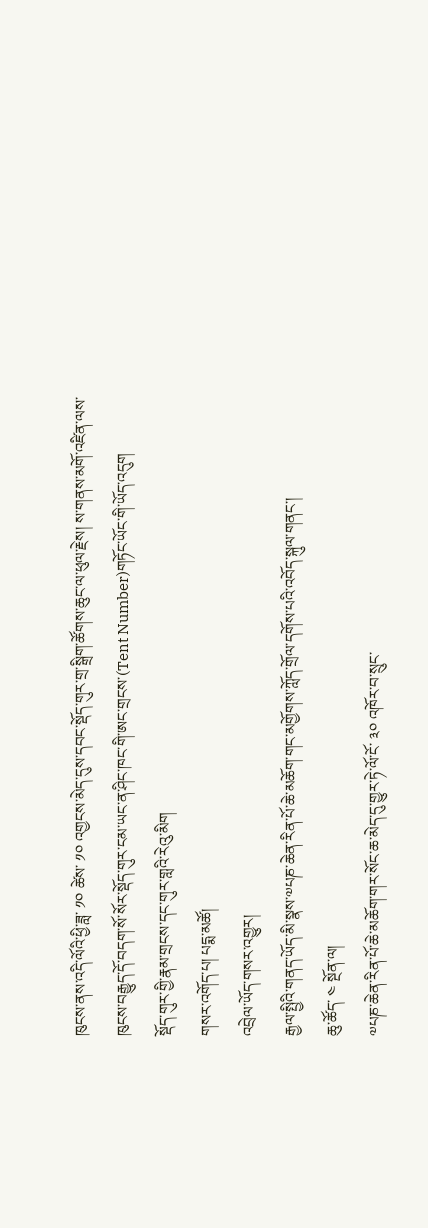ཁུངས་ནས་འདི་ལོའི་ཕྱི་ཟླ་ ༡༠ ཚེས་ ༡༠ འགྱངས་མེད་དུས་དབང་སྡོད་གུར་གྲ་སྒྲིག་ཚོགས་ཆུང་ལ་ཕུལ་རྗེས། ས་གནས་མགོ་འཛིན་ལས་ཁུངས་བརྒྱུད་དོ་བདག་སོ་སོར་སྡོད་གུར་ངམ་ཡང་ན་ཤིང་ཁང་གི་ཨང་གྲངས་(Tent Number)གཏོང་ཡོང་གི་ཡོད་འདུག
སྡོད་གུར་གྱི་རྣམ་གྲངས་དང་གུར་གླའི་རེའུ་མིག
གསར་འགོད་པ། པདྨ་མཚོ།
འབྲེལ་ཡོད་གསར་འགྱུར།
རྒྱལ་སྤྱིའི་གནད་ཡོད་མི་སྣས་༧པཎ་ཆེན་རིན་པོ་ཆེ་མཆོག་གང་མགྱོགས་ཀློད་གྲོལ་དགོས་པའི་འབོད་སྐུལ་གནང་།
ཆུ་ཚོད་ ༤ སྔོན་ལ།
༧པཎ་ཆེན་རིན་པོ་ཆེ་མཆོག་གར་སོང་ཆ་མེད་དུ་གྱུར་ཏེ་ལོ་ངོ་ ༣༠ འཁོར་བ་སྲུང་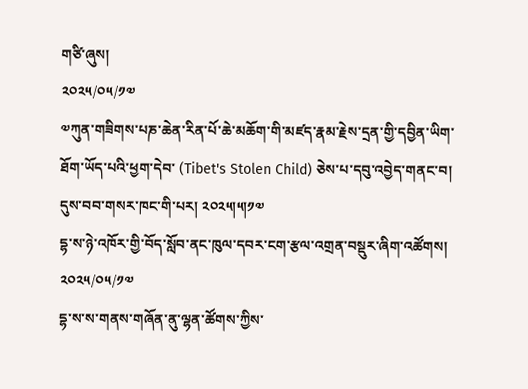གཙི་ཞུས།
༢༠༢༥/༠༥/༡༧
༧ཀུན་གཟིགས་པཎ་ཆེན་རིན་པོ་ཆེ་མཆོག་གི་མཛད་རྣམ་རྗེས་དྲན་གྱི་དབྱིན་ཡིག་ཐོག་ཡོད་པའི་ཕྱག་དེབ་ (Tibet's Stolen Child) ཅེས་པ་དབུ་འབྱེད་གནང་བ། དུས་བབ་གསར་ཁང་གི་པར། ༢༠༢༥།༥།༡༧
དྷ་ས་ཉེ་འཁོར་གྱི་བོད་སློབ་ནང་ཁུལ་དབར་ངག་རྩལ་འགྲན་བསྡུར་ཞིག་འཚོགས།
༢༠༢༥/༠༥/༡༧
དྷ་ས་ས་གནས་གཞོན་ནུ་ལྷན་ཚོགས་ཀྱིས་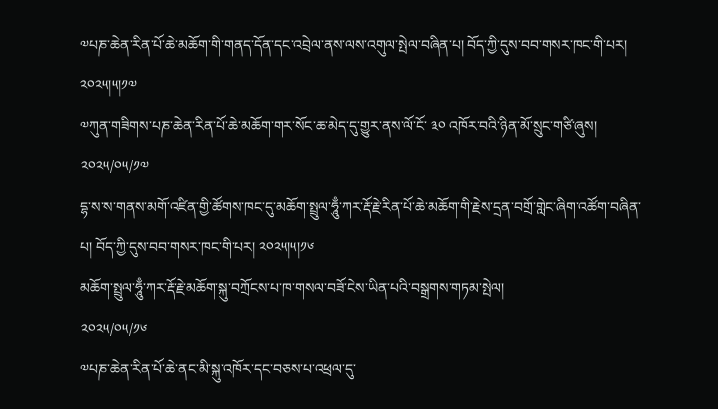༧པཎ་ཆེན་རིན་པོ་ཆེ་མཆོག་གི་གནད་དོན་དང་འབྲེལ་ནས་ལས་འགུལ་སྤེལ་བཞིན་པ། བོད་ཀྱི་དུས་བབ་གསར་ཁང་གི་པར། ༢༠༢༥།༥།༡༧
༧ཀུན་གཟིགས་པཎ་ཆེན་རིན་པོ་ཆེ་མཆོག་གར་སོང་ཆ་མེད་དུ་གྱུར་ནས་ལོ་ངོ་ ༣༠ འཁོར་བའི་ཉིན་མོ་སྲུང་གཙི་ཞུས།
༢༠༢༥/༠༥/༡༧
དྷ་ས་ས་གནས་མགོ་འཛིན་གྱི་ཚོགས་ཁང་དུ་མཆོག་སྤྲུལ་ཧཱུྃ་ཀར་རྡོ་རྗེ་རིན་པོ་ཆེ་མཆོག་གི་རྗེས་དྲན་བགྲོ་གླེང་ཞིག་འཚོག་བཞིན་པ། བོད་ཀྱི་དུས་བབ་གསར་ཁང་གི་པར། ༢༠༢༥།༥།༡༦
མཆོག་སྤྲུལ་ཧཱུྃ་ཀར་རྡོ་རྗེ་མཆོག་སྐུ་བཀྲོངས་པ་ཁ་གསལ་བཟོ་ངེས་ཡིན་པའི་བསྒྲགས་གཏམ་སྤེལ།
༢༠༢༥/༠༥/༡༦
༧པཎ་ཆེན་རིན་པོ་ཆེ་ནང་མི་སྐུ་འཁོར་དང་བཅས་པ་འཕྲལ་དུ་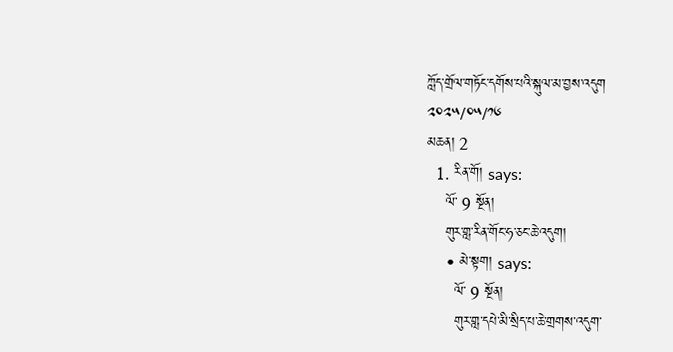ཀློད་གྲོལ་གཏོང་དགོས་པའི་སྐུལ་མ་བྱས་འདུག
༢༠༢༥/༠༥/༡༦
མཆན། 2
  1. རིན་གོ། says:
    ལོ་ 9 སྔོན།
    གུར་གླ་རིན་གོང་ཧ་ཅང་ཆེ་འདུག།
    • མེ་སྟག། says:
      ལོ་ 9 སྔོན།
      གུར་གླ་དཔེ་མི་སྲིད་པ་ཆེ་གྲགས་འདུག་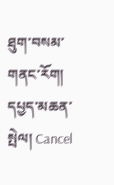ཐུག་བསམ་གནང་རོག།
དཔྱད་མཆན་སྤེལ། Cancel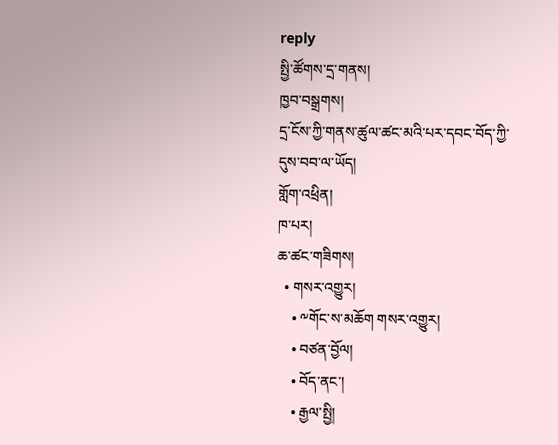reply
སྤྱི་ཚོགས་དྲ་གནས།
ཁྱབ་བསྒྲགས།
དྲ་ངོས་ཀྱི་གནས་ཚུལ་ཚང་མའི་པར་དབང་བོད་ཀྱི་དུས་བབ་ལ་ཡོད།
གློག་འཕྲིན།
ཁ་པར།
ཆ་ཚང་གཟིགས།
  • གསར་འགྱུར།
    • ༸གོང་ས་མཆོག གསར་འགྱུར།
    • བཙན་བྱོལ།
    • བོད་ནང་།
    • རྒྱལ་སྤྱི།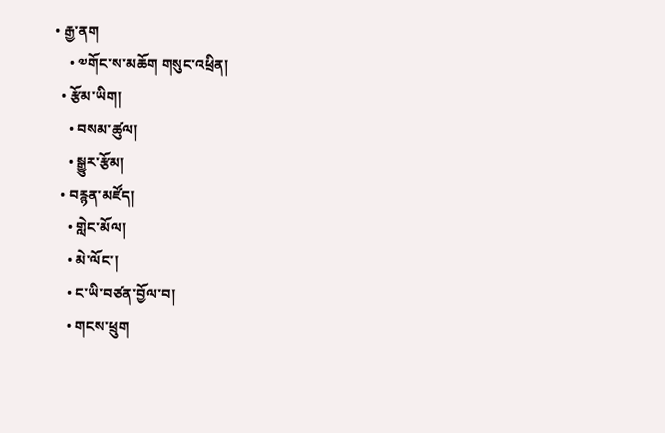• རྒྱ་ནག
    • ༧གོང་ས་མཆོག གསུང་འཕྲིན།
  • རྩོམ་ཡིག།
    • བསམ་ཚུལ།
    • སྒྱུར་རྩོམ།
  • བརྙན་མཛོད།
    • གླེང་མོལ།
    • མེ་ལོང་།
    • ང་ཡི་བཙན་བྱོལ་བ།
    • གངས་ཕྲུག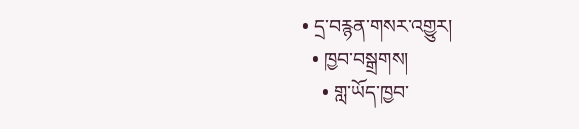• དྲ་བརྙན་གསར་འགྱུར།
  • ཁྱབ་བསྒྲགས།
    • གླ་ཡོད་ཁྱབ་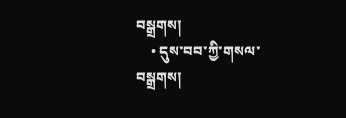བསྒྲགས།
    • དུས་བབ་ཀྱི་གསལ་བསྒྲགས།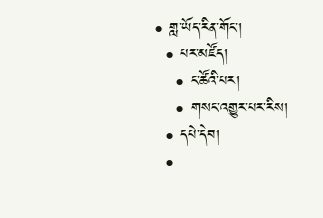• གླ་ཡོད་རིན་གོང་།
  • པར་མཛོད།
    • ང་ཚོའི་པར།
    • གསང་འགྱུར་པར་རིས།
  • དཔེ་དེབ།
  •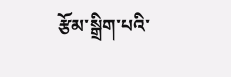རྩོམ་སྒྲིག་པའི་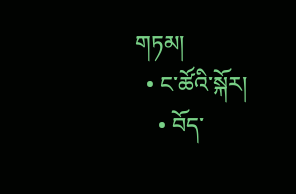གཏམ།
  • ང་ཚོའི་སྐོར།
    • བོད་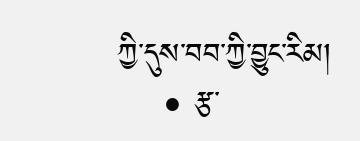ཀྱི་དུས་བབ་ཀྱི་བྱུང་རིམ།
    • རྩ་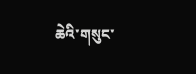ཆེའི་གསུང་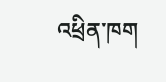འཕྲིན་ཁག